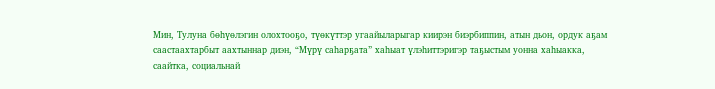Мин, Тулуна бөһүөлэгин олохтооҕо, түөкүттэр угаайыларыгар киирэн биэрбиппин, атын дьон, ордук аҕам саастаахтарбыт аахтыннар диэн, “Мүрү саһарҕата” хаһыат үлэһиттэригэр таҕыстым уонна хаһыакка, саайтка, социальнай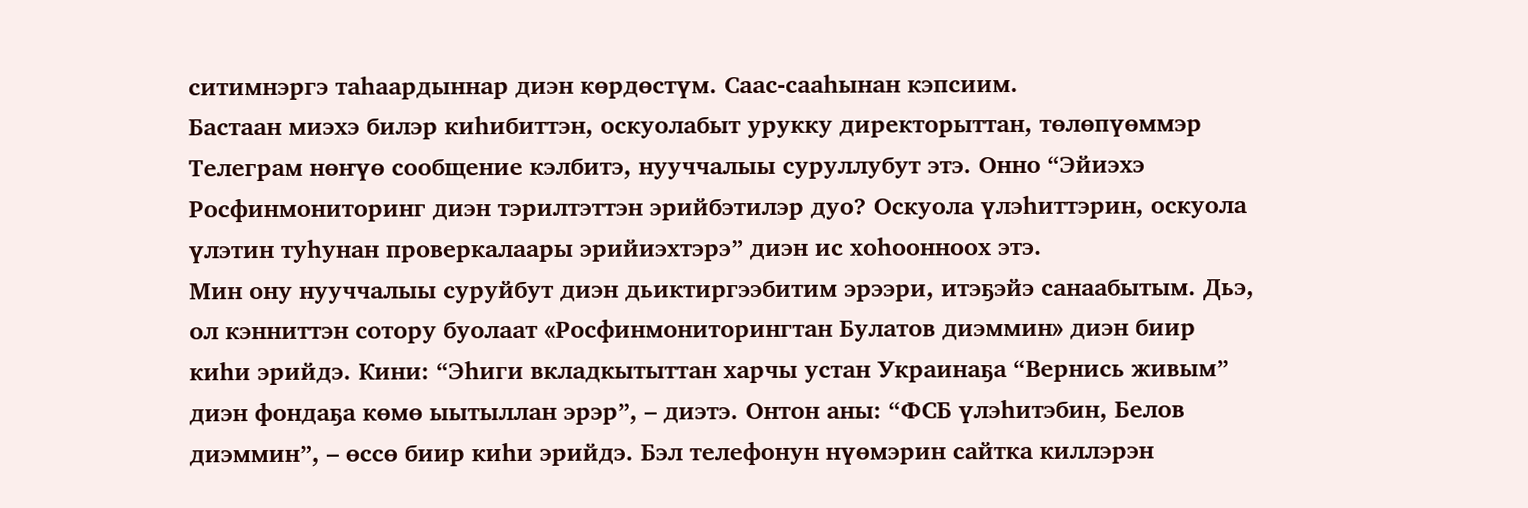ситимнэргэ таһаардыннар диэн көрдөстүм. Саас-сааһынан кэпсиим.
Бастаан миэхэ билэр киһибиттэн, оскуолабыт урукку директорыттан, төлөпүөммэр Телеграм нөҥүө сообщение кэлбитэ, нууччалыы суруллубут этэ. Онно “Эйиэхэ Росфинмониторинг диэн тэрилтэттэн эрийбэтилэр дуо? Оскуола үлэһиттэрин, оскуола үлэтин туһунан проверкалаары эрийиэхтэрэ” диэн ис хоһоонноох этэ.
Мин ону нууччалыы суруйбут диэн дьиктиргээбитим эрээри, итэҕэйэ санаабытым. Дьэ, ол кэнниттэн сотору буолаат «Росфинмониторингтан Булатов диэммин» диэн биир киһи эрийдэ. Кини: “Эһиги вкладкытыттан харчы устан Украинаҕа “Вернись живым” диэн фондаҕа көмө ыытыллан эрэр”, – диэтэ. Онтон аны: “ФСБ үлэһитэбин, Белов диэммин”, – өссө биир киһи эрийдэ. Бэл телефонун нүөмэрин сайтка киллэрэн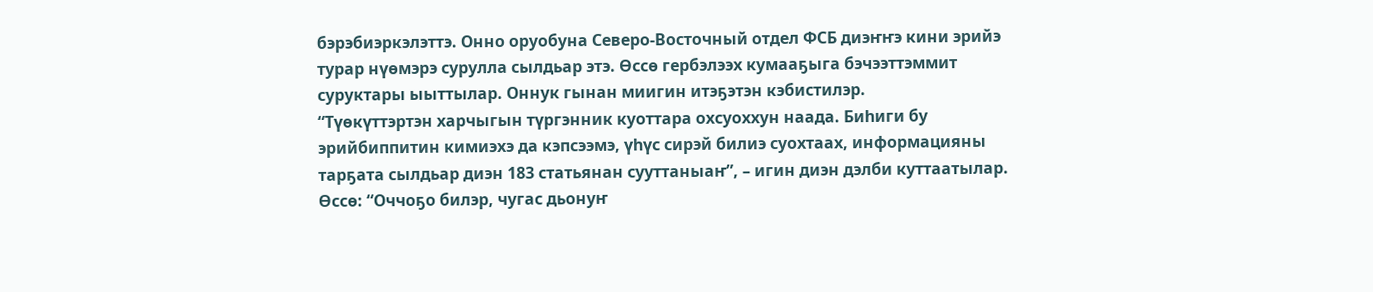бэрэбиэркэлэттэ. Онно оруобуна Северо-Восточный отдел ФСБ диэҥҥэ кини эрийэ турар нүөмэрэ сурулла сылдьар этэ. Өссө гербэлээх кумааҕыга бэчээттэммит суруктары ыыттылар. Оннук гынан миигин итэҕэтэн кэбистилэр.
“Түөкүттэртэн харчыгын түргэнник куоттара охсуоххун наада. Биһиги бу эрийбиппитин кимиэхэ да кэпсээмэ, үһүс сирэй билиэ суохтаах, информацияны тарҕата сылдьар диэн 183 статьянан сууттаныаҥ”, – игин диэн дэлби куттаатылар. Өссө: “Оччоҕо билэр, чугас дьонуҥ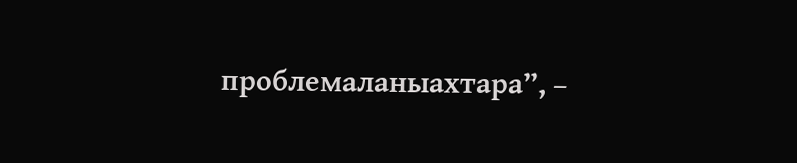проблемаланыахтара”, –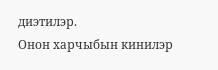диэтилэр.
Онон харчыбын кинилэр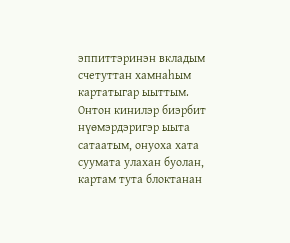эппиттэринэн вкладым счетуттан хамнаһым картатыгар ыыттым. Онтон кинилэр биэрбит нүөмэрдэригэр ыыта сатаатым, онуоха хата суумата улахан буолан, картам тута блоктанан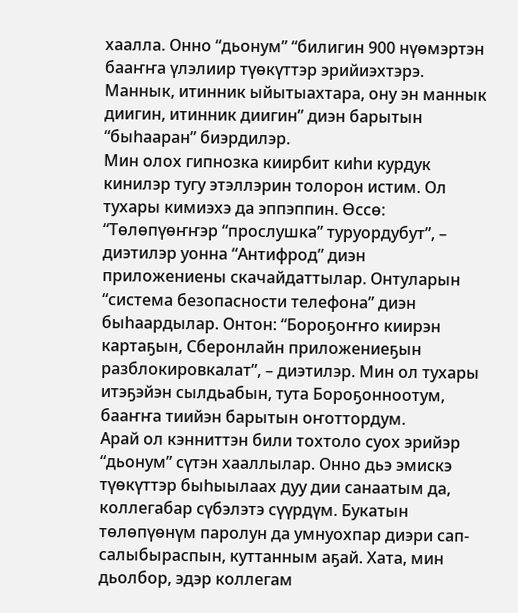хаалла. Онно “дьонум” “билигин 900 нүөмэртэн бааҥҥа үлэлиир түөкүттэр эрийиэхтэрэ. Маннык, итинник ыйытыахтара, ону эн маннык диигин, итинник диигин” диэн барытын “быһааран” биэрдилэр.
Мин олох гипнозка киирбит киһи курдук кинилэр тугу этэллэрин толорон истим. Ол тухары кимиэхэ да эппэппин. Өссө: “Төлөпүөҥҥэр “прослушка” туруордубут”, – диэтилэр уонна “Антифрод” диэн приложениены скачайдаттылар. Онтуларын “система безопасности телефона” диэн быһаардылар. Онтон: “Бороҕоҥҥо киирэн картаҕын, Сберонлайн приложениеҕын разблокировкалат”, – диэтилэр. Мин ол тухары итэҕэйэн сылдьабын, тута Бороҕонноотум, бааҥҥа тиийэн барытын оҥоттордум.
Арай ол кэнниттэн били тохтоло суох эрийэр “дьонум” сүтэн хааллылар. Онно дьэ эмискэ түөкүттэр быһыылаах дуу дии санаатым да, коллегабар сүбэлэтэ сүүрдүм. Букатын төлөпүөнүм паролун да умнуохпар диэри сап-салыбыраспын, куттанным аҕай. Хата, мин дьолбор, эдэр коллегам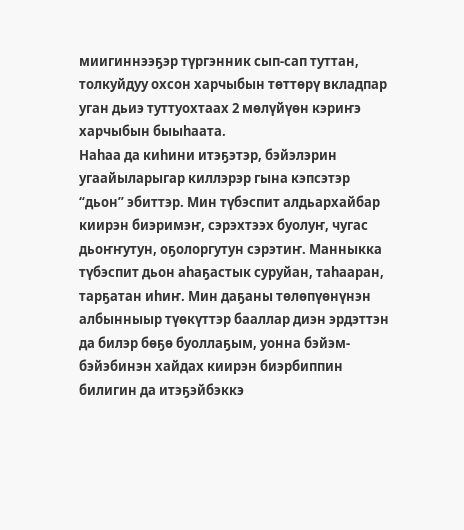миигиннээҕэр түргэнник сып-сап туттан, толкуйдуу охсон харчыбын төттөрү вкладпар уган дьиэ туттуохтаах 2 мөлүйүөн кэриҥэ харчыбын быыһаата.
Наһаа да киһини итэҕэтэр, бэйэлэрин угаайыларыгар киллэрэр гына кэпсэтэр “дьон” эбиттэр. Мин түбэспит алдьархайбар киирэн биэримэҥ, сэрэхтээх буолуҥ, чугас дьоҥҥутун, оҕолоргутун сэрэтиҥ. Манныкка түбэспит дьон аһаҕастык суруйан, таһааран, тарҕатан иһиҥ. Мин даҕаны төлөпүөнүнэн албынныыр түөкүттэр бааллар диэн эрдэттэн да билэр бөҕө буоллаҕым, уонна бэйэм-бэйэбинэн хайдах киирэн биэрбиппин билигин да итэҕэйбэккэ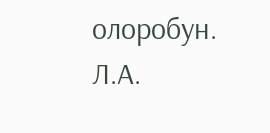олоробун.
Л.А.